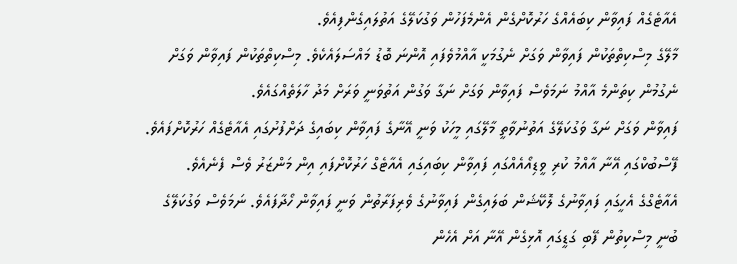އެއާޓެގެއް ފައިވާން ކިބައެއްގެ ހަރުކޮށްގެން އެންމެފަހުން ވަގުކަލޭގެ އަތުލައިގެންފިއެވެ.
މާލޭގެ މިސްކިތްތަކުން ފައިވާން ވަގަށް ނެގުމަކީ އާއްމުވެފައި އޮންނަ ބޮޑު މައްސަލައެކެވެ. މިސްކިތްތަކުން ފައިވާން ވަގަށް ނެގުމުން ކިތަންމެ އާއްމު ނަމަވެސް ފައިވާން ވަގަށް ނަގާ ވަގުން އަތުވަނީ ވަރަށް މަދު ހާލަތެއްގައެވެ.
ފައިވާން ވަގަށް ނަގާ ވަގުކަލޭގެ އަތުނުވާތީ މާލޭގައި މީހަކު ވަނީ އޭނާގެ ފައިވާން ކިބައިގެ ދަށްފުށުގައި އެއާޓެގެއް ހަރުކޮށްފައެވެ. ފޭސްބުކްގައި އޭނާ އާއްމު ކުރި ވީޑިއޯއެއްގައި ފައިވާން ކިބައިގައި އެއާޓެގް ހަރުކޮށްފައި އިން މަންޒަރު ވެސް ފެނެއެވެ.
އެއާޓެގްގެ އެހީގައި ފައިވާނުގެ ލޮކޭޝަން ބަލައިގެން ފައިވާނުގެ ވެރިފަރާތުން ވަނީ ފައިވާން ހޯދާފައެވެ. ނަމަވެސް ވަގުކަލޭގެ ބުނީ މިސްކިތުން ފޭބި ގަޑީގައި އޮޅިގެން އޭނާ އަށް އެހެން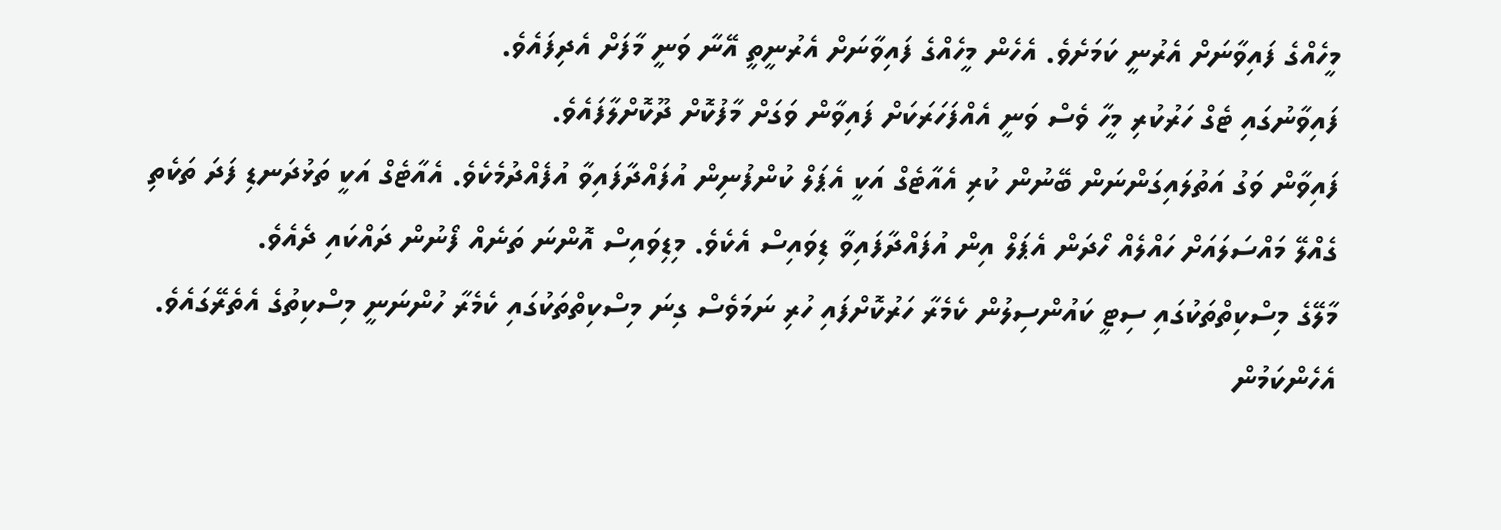މީހެއްގެ ފައިވާނަށް އެރުނީ ކަމަށެވެ. އެހެން މީހެއްގެ ފައިވާނަށް އެރުނީތީ އޭނާ ވަނީ މާފަށް އެދިފައެވެ.
ފައިވާނުގައި ޓެގް ހަރުކުރި މީހާ ވެސް ވަނީ އެއްފަހަރަކަށް ފައިވާން ވަގަށް މާފުކޮށް ދޫކޮށްލާފައެވެ.
ފައިވާން ވަގު އަތުލައިގަންނަން ބޭނުން ކުރި އެއާޓެގް އަކީ އެޕަލް ކުންފުނިން އުފައްދާފައިވާ އުފެއްދުމެކެވެ. އެއާޓެގް އަކީ ތަޅުދަނޑި ފަދަ ތަކެތި ގެއްލޭ މައްސަލައަށް ހައްލެއް ހޯދަން އެޕަލް އިން އުފައްދާފައިވާ ޑިވައިސް އެކެވެ. މިޑިވައިސް އޮންނަ ތަނެއް ފޯނުން ދައްކައި ދެއެވެ.
މާލޭގެ މިސްކިތްތަކުގައި ސިޓީ ކައުންސިލުން ކެމެރާ ހަރުކޮށްފައި ހުރި ނަމަވެސް ގިނަ މިސްކިތްތަކުގައި ކެމެރާ ހުންނަނީ މިސްކިތުގެ އެތެރޭގައެވެ. އެހެންކަމުން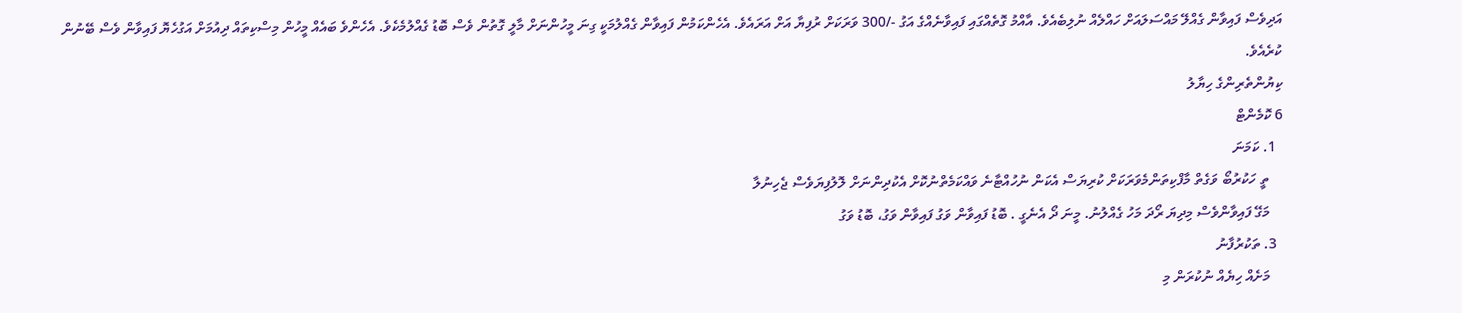އަދިވެސް ފައިވާން ގެއްލޭ މައްސަލައަށް ހައްލެއް ނުލިބެއެވެ. އާއްމު ގޮތެއްގައި ފައިވާނެއްގެ އަގު -/300 ވަރަކަށް ރުފިޔާ އަށް އަރައެވެ. އެހެންކަމުން ފައިވާން ގެއްލުމަކީ ގިނަ މީހުންނަށް މާލީ ގޮތުން ވެސް ބޮޑު ގެއްލުމެކެވެ. އެހެންވެ ބައެއް މީހުން މިސްކިތައް ދިއުމަށް އަގުހެޔޮ ފައިވާން ވެސް ބޭނުން ކުރެއެވެ.
ކިޔުންތެރިންގެ ހިޔާލު
6 ކޮމެންޓް
  1. ކަމަނަ
    ތީ ހަކުރުބޯ ވަގެތް މާފްކިތަންމެވަރަކަށް ކުރިޔަސް އެކަން ނުހުއްޓާނެ ވައްކަމެތްނުކޮށް އެކުދިންނަށް ލޮލުފިޔަވެސް ޖެހިނުލާ
    މަގޭ ފައިވާންވެސް މިދިޔަ ރޯދަ މަހު ގެއްލުނު. މީނަ ދޯ އެނެގީ . ބޮޑު ފައިވާން ވަގު ފައިވާން ވަގު، ބޮޑު ވަގު
  3. ތަކުރުފާނު
    މަށެއް ހިޔެއް ނުކުރަން މި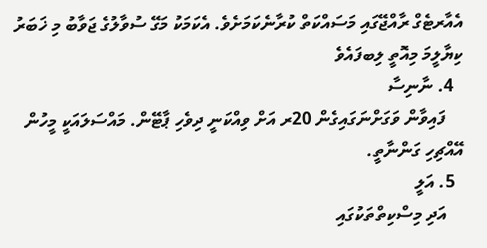އެއާރޓެގް ރާއްޖޭގައި މަސައްކަތް ކުރާނެކަމަށެވެ. އެކަމަކު މަގޭ ސުވާލުގެ ޖަވާބު މި ޚަބަރު ކިޔާލީމަ މިއޮތީ ލިބފައެވެ
  4. ނާނިސާ
    ފައިވާން ވަގަށްނަގައިގެން 20ރ އަށް ވިއްކަނީ ދިވެހި ޕާޓޭން. މައްސަލައަކީ މީހުން އޭއްޗިހި ގަންނާތީ.
  5. އަލީ
    އަދި މިސްކިތްތަކުގައި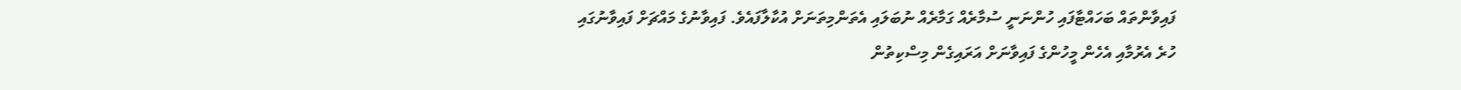ފައިވާންތައް ބަހައްޓާފައި ހުންނަނީ ސުމާރެއް ގަމާރެއް ނުބަލައި އެތަންމިތަނަށް އުކާލާފައެވެ. ފައިވާނުގެ މައްޗަށް ފައިވާނުގައި ހުރެ އެރުމާއި އެހެން މީހުންގެ ފައިވާނަށް އަރައިގެން މިސްކިތުން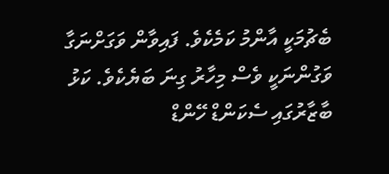ބެޗުމަކީ އާންމު ކަމެކެވެ. ފައިވާން ވަގަށްނަގާ ވަގުންނަކީ ވެސް މިހާރު ގިނަ ބަޔެކެވެ. ކަޅު ބާޒާރުގައި ސެކަންޑް ހޭންޑް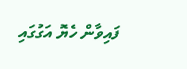ފައިވާން ހެޔޮ އަގުގައި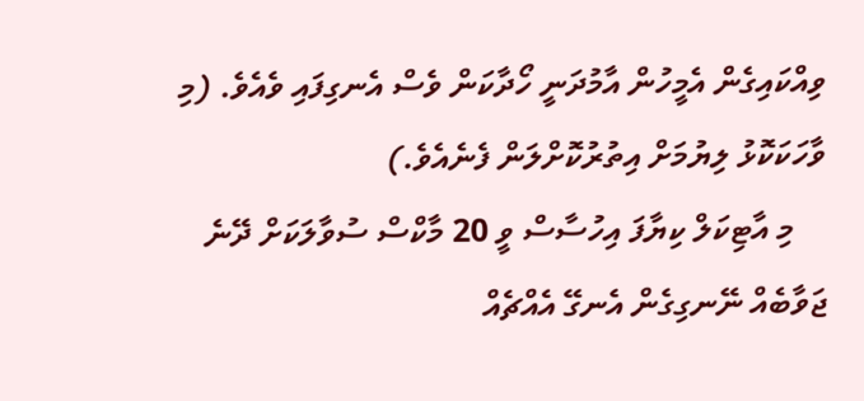ވިއްކައިގެން އެމީހުން އާމުދަނީ ހޯދާކަން ވެސް އެނގިފައި ވެއެވެ. (މި ވާހަކަކޮޅު ލިޔުމަށް އިތުރުކޮށްލަން ފެނެއެވެ.)
    މި އާޓިކަލް ކިޔާފަ އިހުސާސް ވީ 20 މާކްސް ސުވާލަކަށް ދޭނެ ޖަވާބެއް ނޭނގިގެން އެނގޭ އެއްޗެއް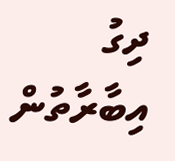ދިގު އިބާރާތުން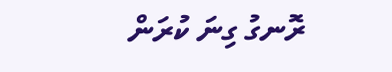ރޮނގު ގިނަ ކުރަން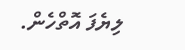ލިޔެފަ އޮތްހެން.